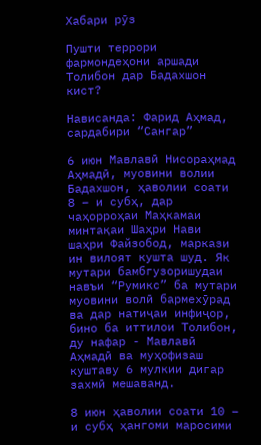Хабари рӯз

Пушти террори фармондеҳони аршади Толибон дар Бадахшон кист?

Нависанда: Фарид Аҳмад, сардабири “Сангар”

6 июн Мавлавӣ Нисораҳмад Аҳмадӣ, муовини волии Бадахшон, ҳаволии соати 8 – и субҳ, дар чаҳорроҳаи Маҳкамаи минтақаи Шаҳри Нави шаҳри Файзобод, маркази ин вилоят кушта шуд. Як мутари бамбгузоришудаи навъи “Румикс” ба мутари муовини волӣ бармехӯрад ва дар натиҷаи инфиҷор, бино ба иттилои Толибон, ду нафар - Мавлавӣ Аҳмадӣ ва муҳофизаш куштаву 6 мулкии дигар захмӣ мешаванд.

8 июн ҳаволии соати 10 – и субҳ ҳангоми маросими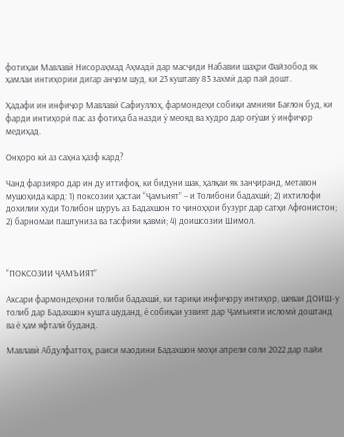фотиҳаи Мавлавӣ Нисораҳмад Аҳмадӣ дар масҷиди Набавии шаҳри Файзобод як ҳамлаи интиҳории дигар анҷом шуд, ки 23 куштаву 83 захмӣ дар пай дошт.

Ҳадафи ин инфиҷор Мавлавӣ Сафиуллоҳ, фармондеҳи собиқи амнияи Бағлон буд, ки фарди интиҳорӣ пас аз фотиҳа ба назди ӯ меояд ва худро дар оғӯши ӯ инфиҷор медиҳад.

Онҳоро кӣ аз саҳна ҳазф кард?

Чанд фарзияро дар ин ду иттифоқ, ки бидуни шак, ҳалқаи як занҷиранд, метавон мушоҳида кард: 1) поксозии ҳастаи “Ҷамъият” – и Толибони бадахшӣ; 2) ихтилофи дохилии худи Толибон шуруъ аз Бадахшон то ҷиноҳҳои бузург дар сатҳи Афғонистон; 2) барномаи паштуниза ва тасфияи қавмӣ; 4) доишсозии Шимол.



“ПОКСОЗИИ ҶАМЪИЯТ”

Аксари фармондеҳони толиби бадахшӣ, ки тариқи инфиҷору интиҳор, шеваи ДОИШ-у толиб дар Бадахшон кушта шуданд, ё собиқаи узвият дар Ҷамъияти исломӣ доштанд ва ё ҳам яфталӣ буданд.

Мавлавӣ Абдулфаттоҳ, раиси маодини Бадахшон моҳи апрели соли 2022 дар пайи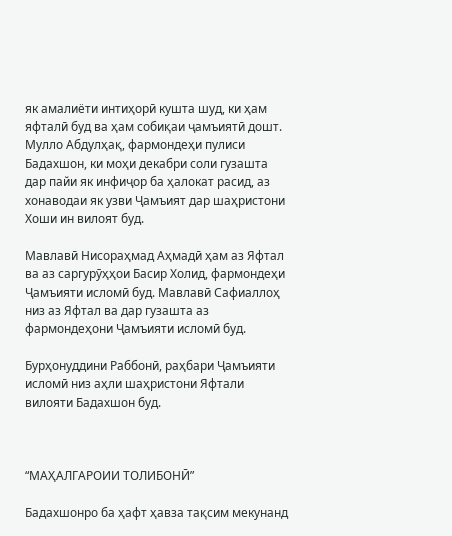як амалиёти интиҳорӣ кушта шуд, ки ҳам яфталӣ буд ва ҳам собиқаи ҷамъиятӣ дошт. Мулло Абдулҳақ, фармондеҳи пулиси Бадахшон, ки моҳи декабри соли гузашта дар пайи як инфиҷор ба ҳалокат расид, аз хонаводаи як узви Ҷамъият дар шаҳристони Хоши ин вилоят буд.

Мавлавӣ Нисораҳмад Аҳмадӣ ҳам аз Яфтал ва аз саргурӯҳҳои Басир Холид, фармондеҳи Ҷамъияти исломӣ буд. Мавлавӣ Сафиаллоҳ низ аз Яфтал ва дар гузашта аз фармондеҳони Ҷамъияти исломӣ буд.

Бурҳонуддини Раббонӣ, раҳбари Ҷамъияти исломӣ низ аҳли шаҳристони Яфтали вилояти Бадахшон буд.



“МАҲАЛГАРОИИ ТОЛИБОНӢ”

Бадахшонро ба ҳафт ҳавза тақсим мекунанд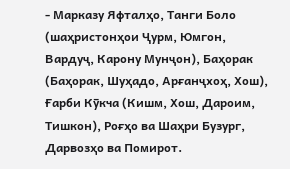- Марказу Яфталҳо, Танги Боло (шаҳристонҳои Ҷурм, Юмгон, Вардуҷ, Карону Мунҷон), Баҳорак (Баҳорак, Шуҳадо, Арғанҷхоҳ, Хош), Ғарби Кӯкча (Кишм, Хош, Дароим, Тишкон), Роғҳо ва Шаҳри Бузург, Дарвозҳо ва Помирот.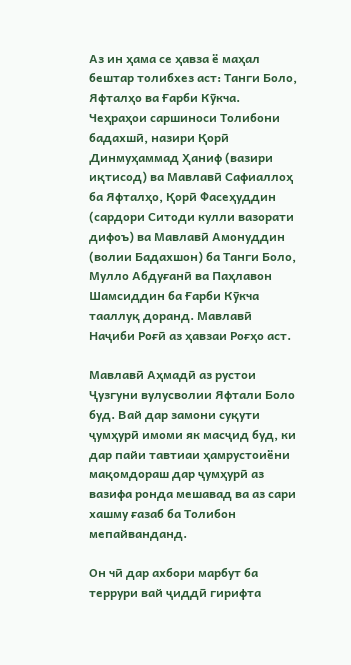Аз ин ҳама се ҳавза ё маҳал бештар толибхез аст: Танги Боло, Яфталҳо ва Ғарби Кӯкча. Чеҳраҳои саршиноси Толибони бадахшӣ, назири Қорӣ Динмуҳаммад Ҳаниф (вазири иқтисод) ва Мавлавӣ Сафиаллоҳ  ба Яфталҳо, Қорӣ Фасеҳуддин (сардори Ситоди кулли вазорати дифоъ) ва Мавлавӣ Амонуддин (волии Бадахшон) ба Танги Боло, Мулло Абдуғанӣ ва Паҳлавон Шамсиддин ба Ғарби Кӯкча тааллуқ доранд. Мавлавӣ Наҷиби Роғӣ аз ҳавзаи Роғҳо аст.

Мавлавӣ Аҳмадӣ аз рустои Ҷузгуни вулусволии Яфтали Боло буд. Вай дар замони суқути ҷумҳурӣ имоми як масҷид буд, ки дар пайи тавтиаи ҳамрустоиёни мақомдораш дар ҷумҳурӣ аз вазифа ронда мешавад ва аз сари хашму ғазаб ба Толибон мепайванданд.

Он чӣ дар ахбори марбут ба террури вай ҷиддӣ гирифта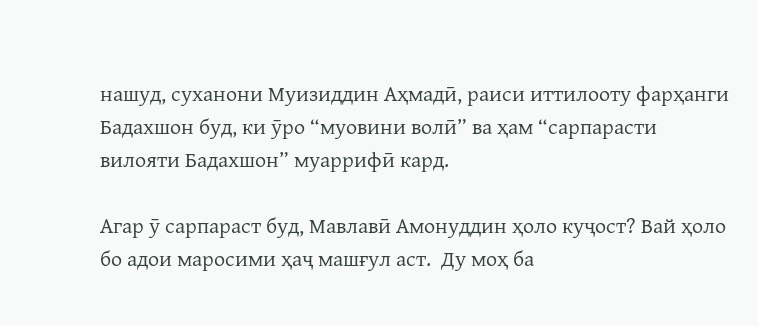нашуд, суханони Муизиддин Аҳмадӣ, раиси иттилооту фарҳанги Бадахшон буд, ки ӯро “муовини волӣ” ва ҳам “сарпарасти вилояти Бадахшон” муаррифӣ кард.

Агар ӯ сарпараст буд, Мавлавӣ Амонуддин ҳоло куҷост? Вай ҳоло бо адои маросими ҳаҷ машғул аст.  Ду моҳ ба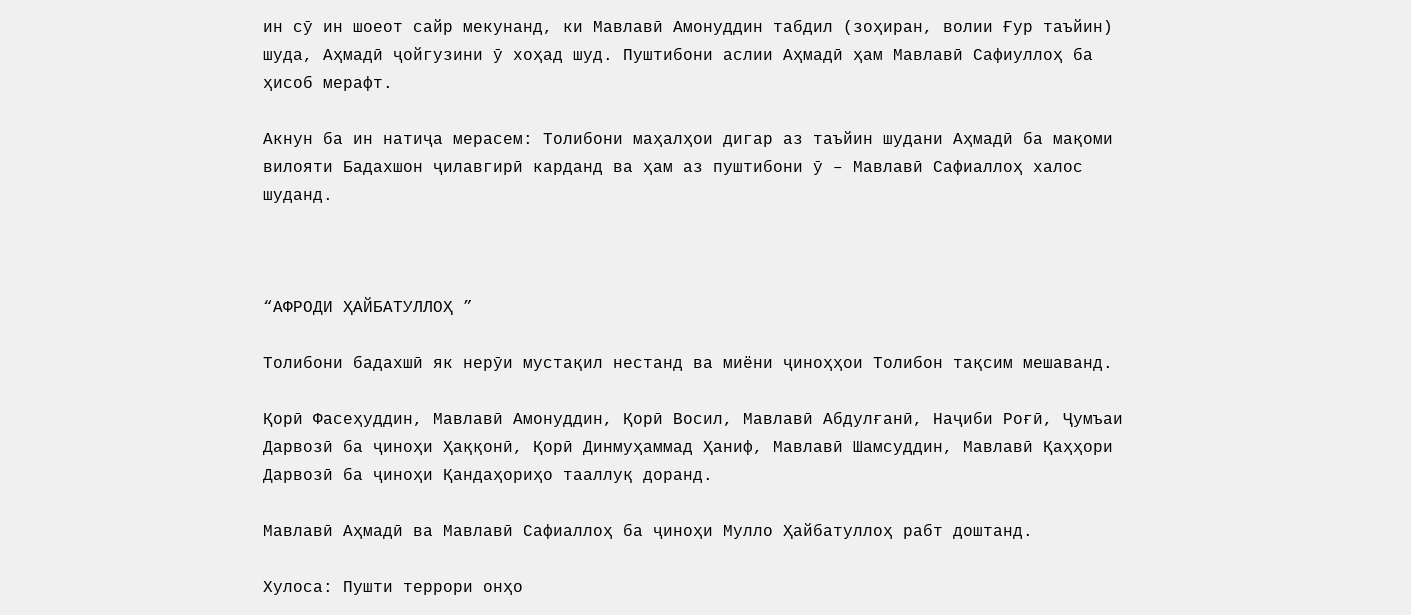ин сӯ ин шоеот сайр мекунанд, ки Мавлавӣ Амонуддин табдил (зоҳиран, волии Ғур таъйин) шуда, Аҳмадӣ ҷойгузини ӯ хоҳад шуд. Пуштибони аслии Аҳмадӣ ҳам Мавлавӣ Сафиуллоҳ ба ҳисоб мерафт.

Акнун ба ин натиҷа мерасем: Толибони маҳалҳои дигар аз таъйин шудани Аҳмадӣ ба мақоми вилояти Бадахшон ҷилавгирӣ карданд ва ҳам аз пуштибони ӯ – Мавлавӣ Сафиаллоҳ халос шуданд.



“АФРОДИ ҲАЙБАТУЛЛОҲ ”

Толибони бадахшӣ як нерӯи мустақил нестанд ва миёни ҷиноҳҳои Толибон тақсим мешаванд.

Қорӣ Фасеҳуддин, Мавлавӣ Амонуддин, Қорӣ Восил, Мавлавӣ Абдулғанӣ, Наҷиби Роғӣ, Ҷумъаи Дарвозӣ ба ҷиноҳи Ҳаққонӣ, Қорӣ Динмуҳаммад Ҳаниф, Мавлавӣ Шамсуддин, Мавлавӣ Қаҳҳори Дарвозӣ ба ҷиноҳи Қандаҳориҳо тааллуқ доранд.

Мавлавӣ Аҳмадӣ ва Мавлавӣ Сафиаллоҳ ба ҷиноҳи Мулло Ҳайбатуллоҳ рабт доштанд.

Хулоса: Пушти террори онҳо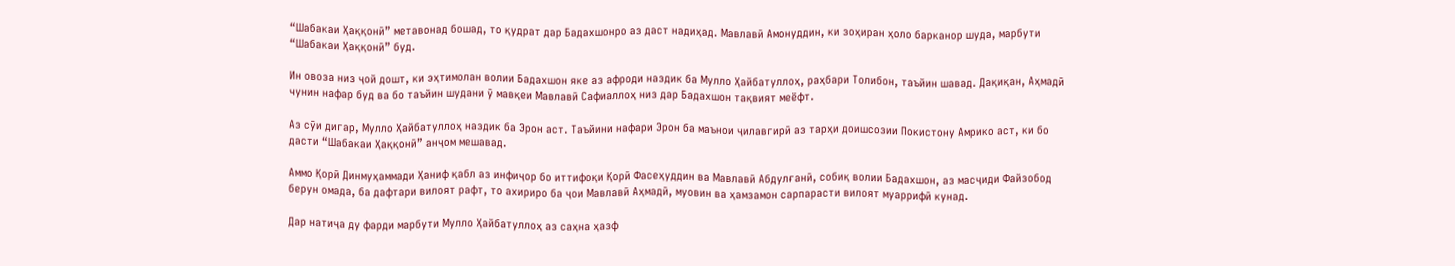“Шабакаи Ҳаққонӣ” метавонад бошад, то қудрат дар Бадахшонро аз даст надиҳад. Мавлавӣ Амонуддин, ки зоҳиран ҳоло барканор шуда, марбути “Шабакаи Ҳаққонӣ” буд.

Ин овоза низ ҷой дошт, ки эҳтимолан волии Бадахшон яке аз афроди наздик ба Мулло Ҳайбатуллоҳ, раҳбари Толибон, таъйин шавад. Дақиқан, Аҳмадӣ чунин нафар буд ва бо таъйин шудани ӯ мавқеи Мавлавӣ Сафиаллоҳ низ дар Бадахшон тақвият меёфт.

Аз сӯи дигар, Мулло Ҳайбатуллоҳ наздик ба Эрон аст. Таъйини нафари Эрон ба маънои ҷилавгирӣ аз тарҳи доишсозии Покистону Амрико аст, ки бо дасти “Шабакаи Ҳаққонӣ” анҷом мешавад.

Аммо Қорӣ Динмуҳаммади Ҳаниф қабл аз инфиҷор бо иттифоқи Қорӣ Фасеҳуддин ва Мавлавӣ Абдулғанӣ, собиқ волии Бадахшон, аз масҷиди Файзобод берун омада, ба дафтари вилоят рафт, то ахириро ба ҷои Мавлавӣ Аҳмадӣ, муовин ва ҳамзамон сарпарасти вилоят муаррифӣ кунад.

Дар натиҷа ду фарди марбути Мулло Ҳайбатуллоҳ аз саҳна ҳазф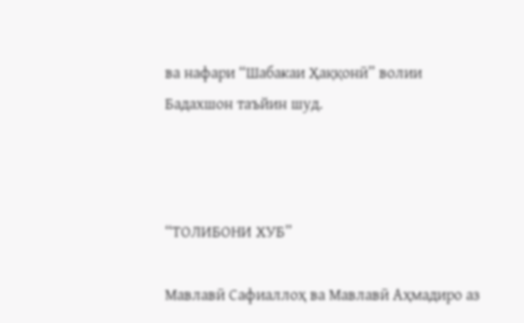ва нафари “Шабакаи Ҳаққонӣ” волии Бадахшон таъйин шуд.



“ТОЛИБОНИ ХУБ”

Мавлавӣ Сафиаллоҳ ва Мавлавӣ Аҳмадиро аз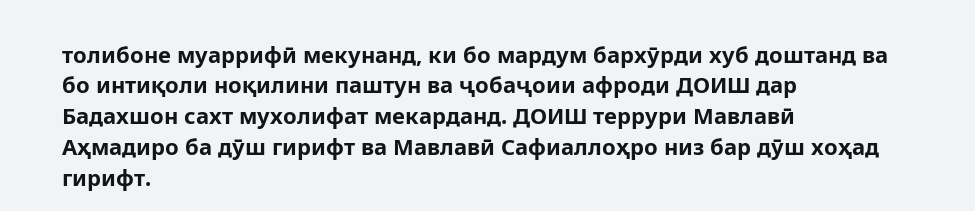толибоне муаррифӣ мекунанд, ки бо мардум бархӯрди хуб доштанд ва бо интиқоли ноқилини паштун ва ҷобаҷоии афроди ДОИШ дар Бадахшон сахт мухолифат мекарданд. ДОИШ террури Мавлавӣ Аҳмадиро ба дӯш гирифт ва Мавлавӣ Сафиаллоҳро низ бар дӯш хоҳад гирифт.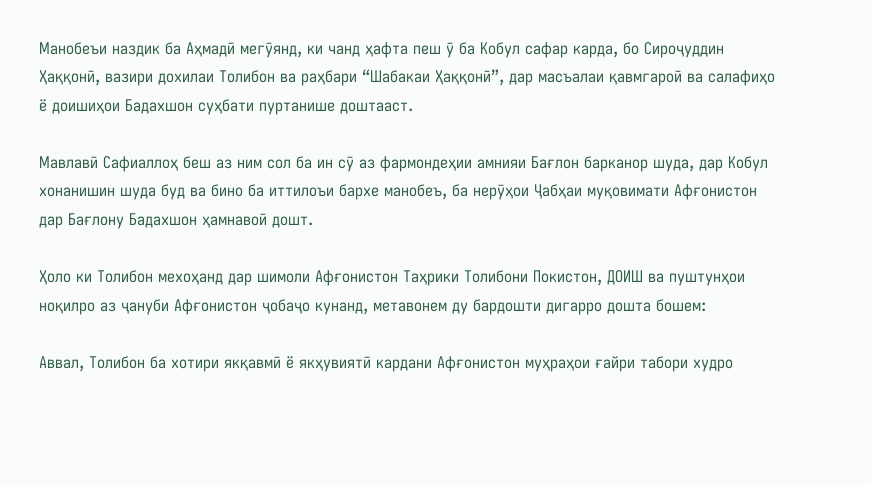Манобеъи наздик ба Аҳмадӣ мегӯянд, ки чанд ҳафта пеш ӯ ба Кобул сафар карда, бо Сироҷуддин Ҳаққонӣ, вазири дохилаи Толибон ва раҳбари “Шабакаи Ҳаққонӣ”, дар масъалаи қавмгароӣ ва салафиҳо ё доишиҳои Бадахшон суҳбати пуртанише доштааст.

Мавлавӣ Сафиаллоҳ беш аз ним сол ба ин сӯ аз фармондеҳии амнияи Бағлон барканор шуда, дар Кобул хонанишин шуда буд ва бино ба иттилоъи бархе манобеъ, ба нерӯҳои Ҷабҳаи муқовимати Афғонистон дар Бағлону Бадахшон ҳамнавоӣ дошт.

Ҳоло ки Толибон мехоҳанд дар шимоли Афғонистон Таҳрики Толибони Покистон, ДОИШ ва пуштунҳои ноқилро аз ҷануби Афғонистон ҷобаҷо кунанд, метавонем ду бардошти дигарро дошта бошем:

Аввал, Толибон ба хотири якқавмӣ ё якҳувиятӣ кардани Афғонистон муҳраҳои ғайри табори худро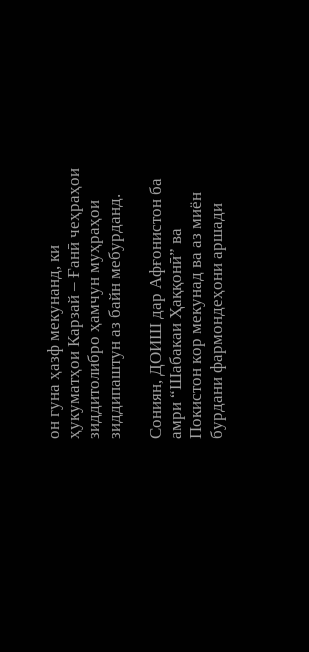он гуна ҳазф мекунанд, ки ҳукуматҳои Карзай – Ғанӣ чеҳраҳои зиддитолибро ҳамчун муҳраҳои зиддипаштун аз байн мебурданд.

Сониян, ДОИШ дар Афғонистон ба амри “Шабакаи Ҳаққонӣ” ва Покистон кор мекунад ва аз миён бурдани фармондеҳони аршади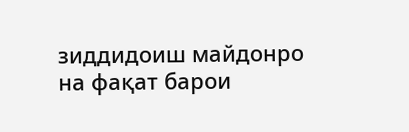зиддидоиш майдонро на фақат барои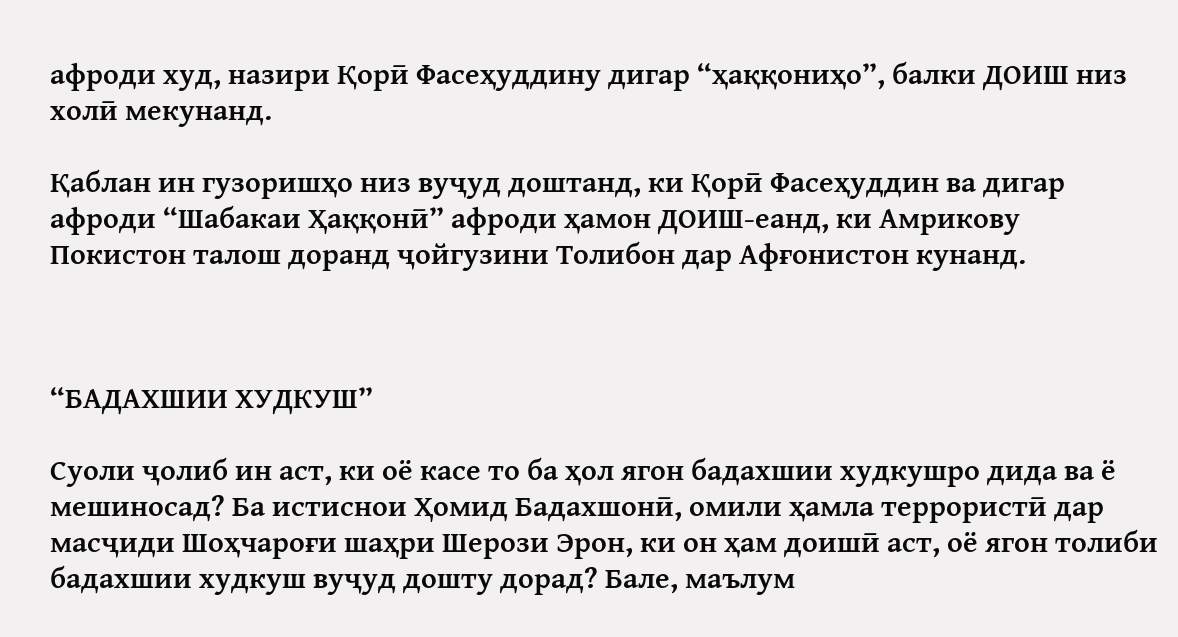афроди худ, назири Қорӣ Фасеҳуддину дигар “ҳаққониҳо”, балки ДОИШ низ холӣ мекунанд.

Қаблан ин гузоришҳо низ вуҷуд доштанд, ки Қорӣ Фасеҳуддин ва дигар афроди “Шабакаи Ҳаққонӣ” афроди ҳамон ДОИШ-еанд, ки Амрикову Покистон талош доранд ҷойгузини Толибон дар Афғонистон кунанд.



“БАДАХШИИ ХУДКУШ”

Суоли ҷолиб ин аст, ки оё касе то ба ҳол ягон бадахшии худкушро дида ва ё мешиносад? Ба истиснои Ҳомид Бадахшонӣ, омили ҳамла террористӣ дар масҷиди Шоҳчароғи шаҳри Шерози Эрон, ки он ҳам доишӣ аст, оё ягон толиби бадахшии худкуш вуҷуд дошту дорад? Бале, маълум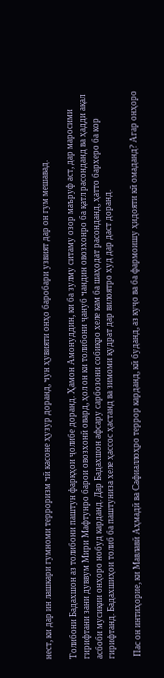нест, ки дар ин лашкари гумноми терроризм чӣ касоне ҳузур доранд, чун ҳувияти онҳо баробари узвият дар он гум мешавад.

Толибони Бадахшон аз толибони паштун фарқҳои ҷолибе доранд. Ҳамон Амонуддин, ки ба зулму ситаму озор маъруф аст, дар маросими гирифтани зани дуввум Мири Мафтунро барои овозхонӣ овард, ҳол он ки толибони ҷануб чандин овозхонро ба қатл расонданд ва ҳадди ақал асбоби мусиқии онҳоро нобуд карданд. Дар Бадахшон афсару сарбозони собиқро хеле кам ба шаҳодат расонданд, ҳатто бархеро ба кор гирифтанд. Бадахшиҳои толиб ба паштуниза хеле ҳассос ҳастанд ва зимоми қудрат дар вилоятро худ дар даст доранд.

 Пас он интиҳорие, ки Мавлавӣ Аҳмадӣ ва Сафиаллоҳро террор карданд, кӣ буданд, аз куҷо ва ба фармоишу ҳидояти кӣ омаданд? Агар онҳоро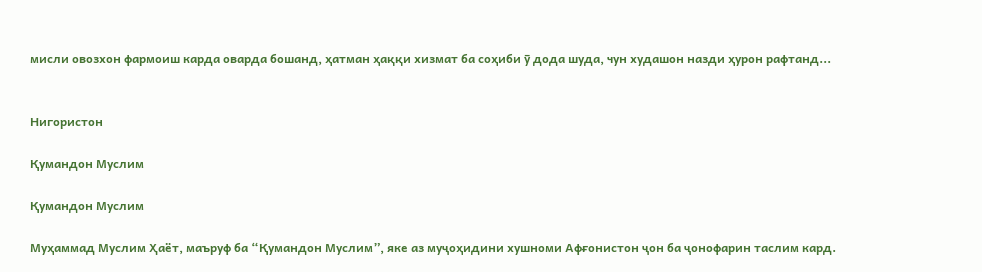мисли овозхон фармоиш карда оварда бошанд, ҳатман ҳаққи хизмат ба соҳиби ӯ дода шуда, чун худашон назди ҳурон рафтанд...


Нигористон

Қумандон Муслим

Қумандон Муслим

Муҳаммад Муслим Ҳаёт, маъруф ба “Қумандон Муслим”, яке аз муҷоҳидини хушноми Афғонистон ҷон ба ҷонофарин таслим кард.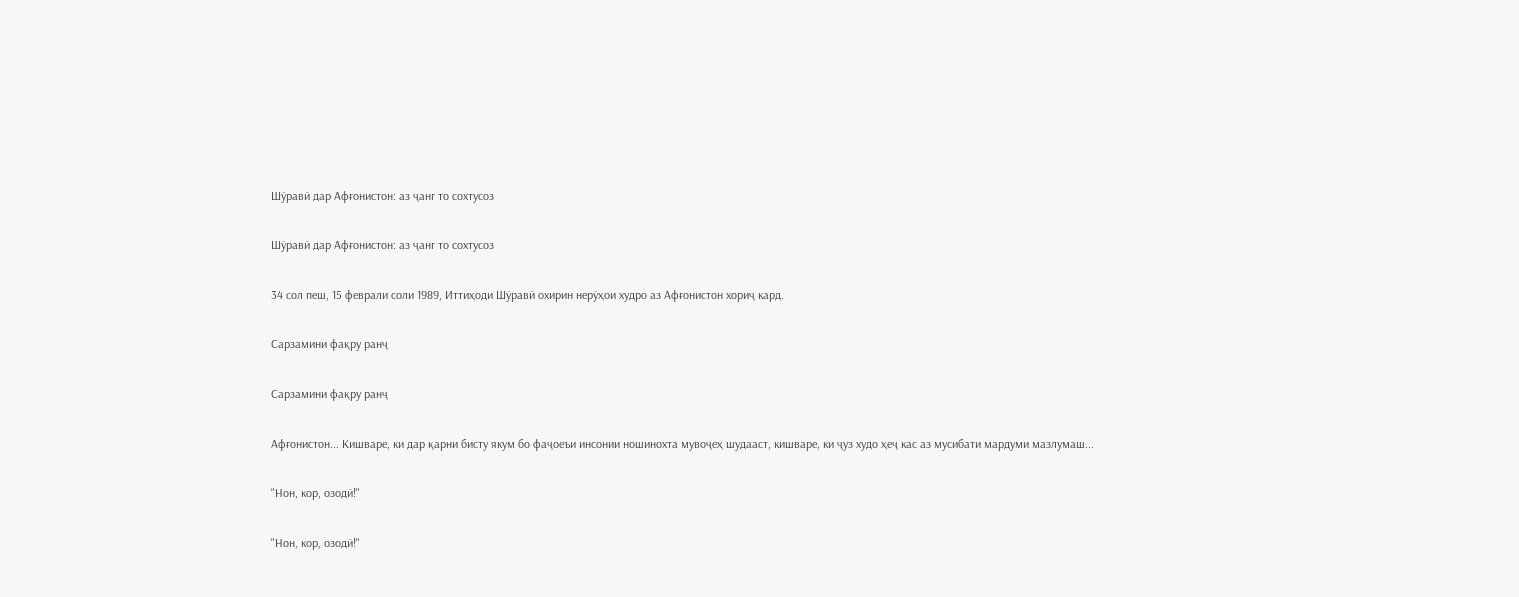Шӯравӣ дар Афғонистон: аз ҷанг то сохтусоз

Шӯравӣ дар Афғонистон: аз ҷанг то сохтусоз

34 сол пеш, 15 феврали соли 1989, Иттиҳоди Шӯравӣ охирин нерӯҳои худро аз Афғонистон хориҷ кард.

Сарзамини фақру ранҷ

Сарзамини фақру ранҷ

Афғонистон... Кишваре, ки дар қарни бисту якум бо фаҷоеъи инсонии ношинохта мувоҷеҳ шудааст, кишваре, ки ҷуз худо ҳеҷ кас аз мусибати мардуми мазлумаш...

"Нон, кор, озодӣ!"

"Нон, кор, озодӣ!"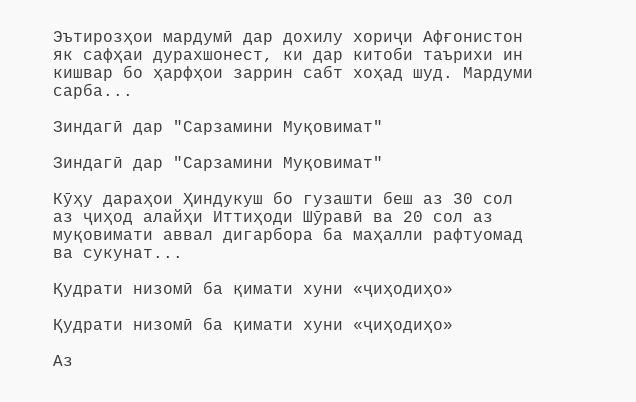Эътирозҳои мардумӣ дар дохилу хориҷи Афғонистон як сафҳаи дурахшонест, ки дар китоби таърихи ин кишвар бо ҳарфҳои заррин сабт хоҳад шуд. Мардуми сарба...

Зиндагӣ дар "Сарзамини Муқовимат"

Зиндагӣ дар "Сарзамини Муқовимат"

Кӯҳу дараҳои Ҳиндукуш бо гузашти беш аз 30 сол аз ҷиҳод алайҳи Иттиҳоди Шӯравӣ ва 20 сол аз муқовимати аввал дигарбора ба маҳалли рафтуомад ва сукунат...

Қудрати низомӣ ба қимати хуни «ҷиҳодиҳо»

Қудрати низомӣ ба қимати хуни «ҷиҳодиҳо»

Аз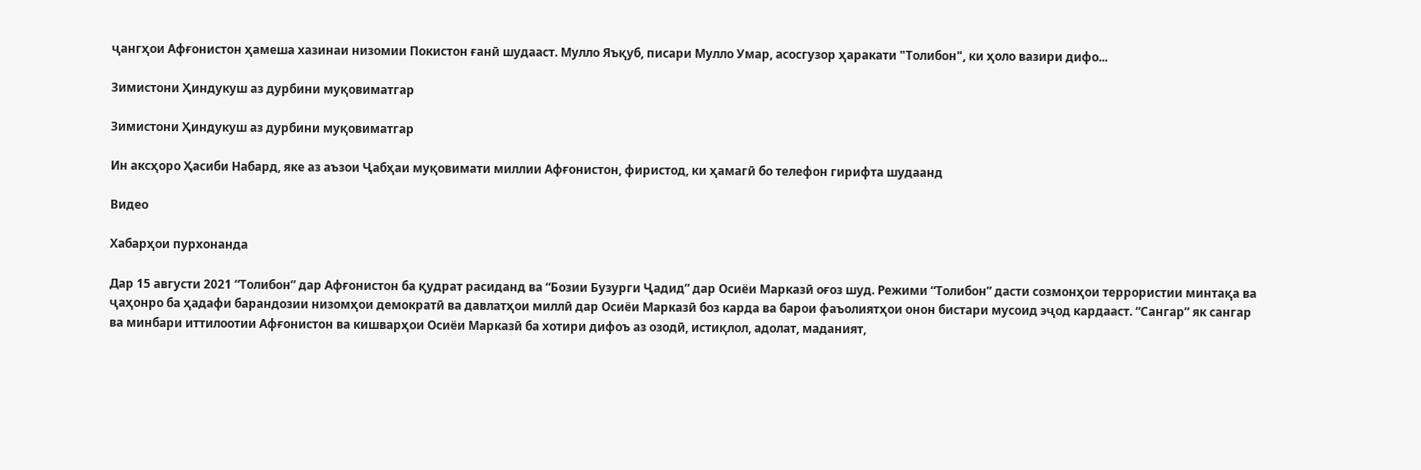ҷангҳои Афғонистон ҳамеша хазинаи низомии Покистон ғанӣ шудааст. Мулло Яъқуб, писари Мулло Умар, асосгузор ҳаракати "Толибон", ки ҳоло вазири дифо...

Зимистони Ҳиндукуш аз дурбини муқовиматгар

Зимистони Ҳиндукуш аз дурбини муқовиматгар

Ин аксҳоро Ҳасиби Набард, яке аз аъзои Ҷабҳаи муқовимати миллии Афғонистон, фиристод, ки ҳамагӣ бо телефон гирифта шудаанд

Видео

Хабарҳои пурхонанда

Дар 15 августи 2021 “Толибон” дар Афғонистон ба қудрат расиданд ва “Бозии Бузурги Ҷадид” дар Осиёи Марказӣ оғоз шуд. Режими “Толибон” дасти созмонҳои террористии минтақа ва ҷаҳонро ба ҳадафи барандозии низомҳои демократӣ ва давлатҳои миллӣ дар Осиёи Марказӣ боз карда ва барои фаъолиятҳои онон бистари мусоид эҷод кардааст. “Сангар” як сангар ва минбари иттилоотии Афғонистон ва кишварҳои Осиёи Марказӣ ба хотири дифоъ аз озодӣ, истиқлол, адолат, маданият,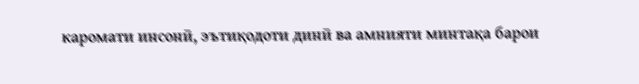каромати инсонӣ, эътиқодоти динӣ ва амнияти минтақа барои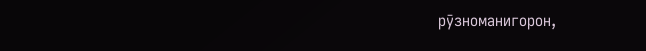рӯзноманигорон,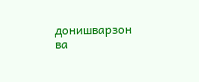донишварзон ва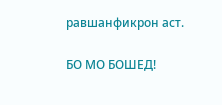равшанфикрон аст.

БО МО БОШЕД!